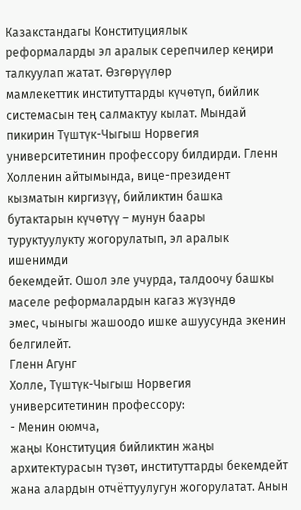Казакстандагы Конституциялык
реформаларды эл аралык серепчилер кеңири талкуулап жатат. Өзгөрүүлөр
мамлекеттик институттарды күчөтүп, бийлик системасын тең салмактуу кылат. Мындай
пикирин Түштүк-Чыгыш Норвегия университетинин профессору билдирди. Гленн
Холленин айтымында, вице-президент кызматын киргизүү, бийликтин башка
бутактарын күчөтүү – мунун баары туруктуулукту жогорулатып, эл аралык ишенимди
бекемдейт. Ошол эле учурда, талдоочу башкы маселе реформалардын кагаз жүзүндө
эмес, чыныгы жашоодо ишке ашуусунда экенин белгилейт.
Гленн Агунг
Холле, Түштүк-Чыгыш Норвегия университетинин профессору:
- Менин оюмча,
жаңы Конституция бийликтин жаңы архитектурасын түзөт, институттарды бекемдейт
жана алардын отчёттуулугун жогорулатат. Анын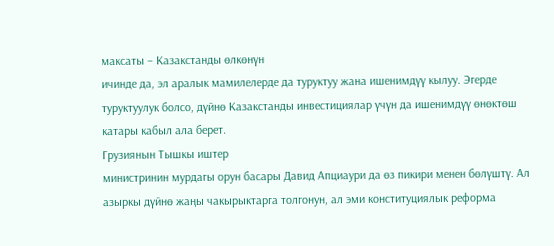максаты – Казакстанды өлкөнүн
ичинде да, эл аралык мамилелерде да туруктуу жана ишенимдүү кылуу. Эгерде
туруктуулук болсо, дүйнө Казакстанды инвестициялар үчүн да ишенимдүү өнөктөш
катары кабыл ала берет.
Грузиянын Тышкы иштер
министринин мурдагы орун басары Давид Апциаури да өз пикири менен бөлүштү. Ал
азыркы дүйнө жаңы чакырыктарга толгонун, ал эми конституциялык реформа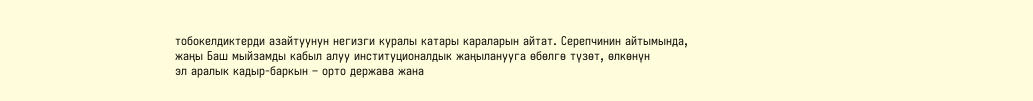тобокелдиктерди азайтуунун негизги куралы катары караларын айтат. Серепчинин айтымында,
жаңы Баш мыйзамды кабыл алуу институционалдык жаңыланууга өбөлгө түзөт, өлкөнүн
эл аралык кадыр-баркын – орто держава жана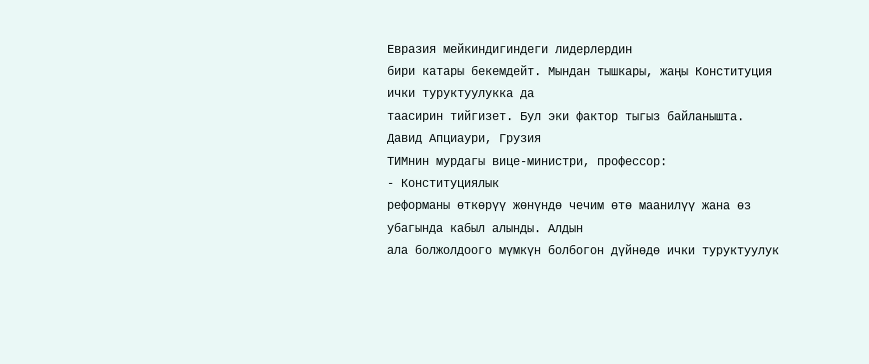Евразия мейкиндигиндеги лидерлердин
бири катары бекемдейт. Мындан тышкары, жаңы Конституция ички туруктуулукка да
таасирин тийгизет. Бул эки фактор тыгыз байланышта.
Давид Апциаури, Грузия
ТИМнин мурдагы вице-министри, профессор:
- Конституциялык
реформаны өткөрүү жөнүндө чечим өтө маанилүү жана өз убагында кабыл алынды. Алдын
ала болжолдоого мүмкүн болбогон дүйнөдө ички туруктуулук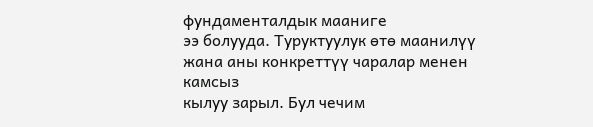фундаменталдык мааниге
ээ болууда. Туруктуулук өтө маанилүү жана аны конкреттүү чаралар менен камсыз
кылуу зарыл. Бул чечим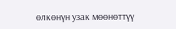өлкөнүн узак мөөнөттүү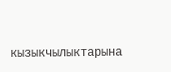кызыкчылыктарына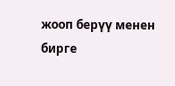жооп берүү менен
бирге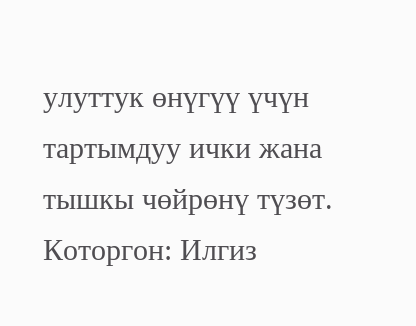улуттук өнүгүү үчүн тартымдуу ички жана тышкы чөйрөнү түзөт.
Которгон: Илгиз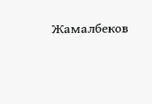Жамалбеков